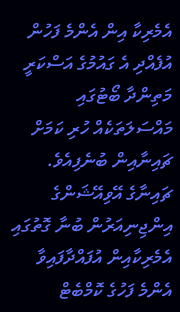އެމެރިކާ އިން އެންމެ ފަހުން އުފެއްދި އެ ގައުމުގެ އަސްކަރީ މަތިންދާ ބޯޓުގައި މައްސަލަތަކެއް ހުރި ކަމަށް ޗައިނާއިން ބުނެފިއެވެ.
ޗައިނާގެ އޭވިއޭޝަންގެ އިންޖިނިއަރުން ބުނާ ގޮތުގައި އެމެރިކާއިން އުފައްދާފައިވާ އެންމެ ފަހުގެ ކޮމްބެޓް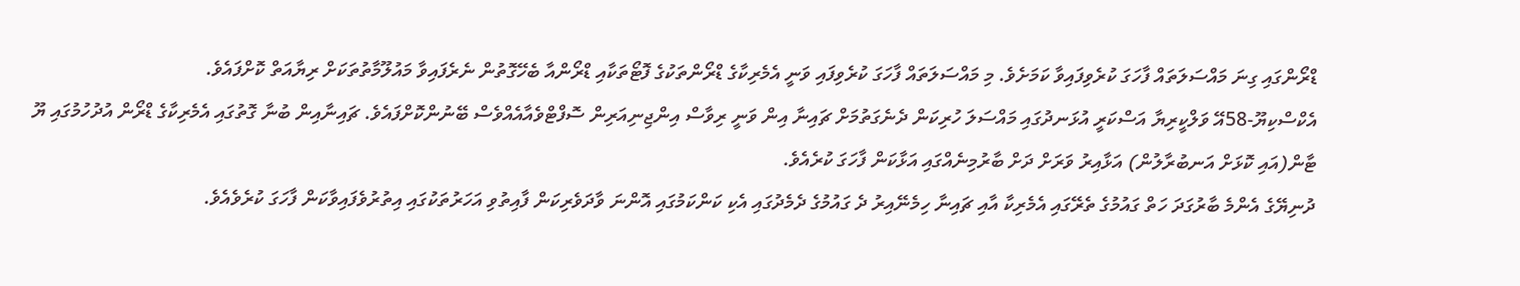ޑްރޯންގައި ގިނަ މައްސަލަތައް ފާހަގަ ކުރެވިފައިވާ ކަމަށެވެ. މި މައްސަލަތައް ފާހަގަ ކުރެވިފައި ވަނީ އެމެރިކާގެ ޑްރޯންތަކުގެ ފޮޓޯތަކާއި ޑްރޯންއާ ބެހޭގޮތުން ނެރެފައިވާ މައުލޫމާތުތަކަށް ރިޔާއަތް ކޮށްފައެވެ.
އެކްސްކިޔޫ-58އޭ ވަލްކީރިޔާ އަސްކަރީ އުޅަނދުގައި މައްސަލަ ހުރިކަން ދެނެގަތުމަށް ޗައިނާ އިން ވަނީ ރިވާސް އިންޖިނިއަރިން ސޮފްޓްވެއާއެއްވެސް ބޭނުންކޮށްފައެވެ. ޗައިނާއިން ބުނާ ގޮތުގައި އެމެރިކާގެ ޑްރޯން އުދުހުމުގައި ޔޫ ޓާން(އައި ކޮޅަށް އަނބުރާލުން) އަޅާއިރު ވަރަށް ދަށް ބާރުމިނެއްގައި އަޅާކަން ފާހަގަ ކުރެއެވެ.
ދުނިޔޭގެ އެންމެ ބާރުގަދަ ހަތް ގައުމުގެ ތެރޭގައި އެމެރިކާ އާއި ޗައިނާ ހިމެނޭއިރު ދެ ގައުމުގެ ދެމެދުގައި އެކި ކަންކަމުގައި އޮންނަ ވާދަވެރިކަން ފާއިތުވި އަހަރުތަކުގައި އިތުރުވެފައިވާކަން ފާހަގަ ކުރެވެއެވެ.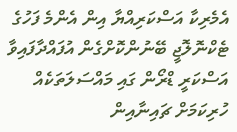އެމެރިކާ އަސްކަރިއްޔާ އިން އެންމެ ފަހުގެ ޓެކްނޮލޮޖީ ބޭނުންކޮށްގެން އުފައްދާފައިވާ އަސްކަރީ ޑްރޯން ގައި މައްސަލަތަކެއް ހުރިކަމަށް ޗައިނާއިން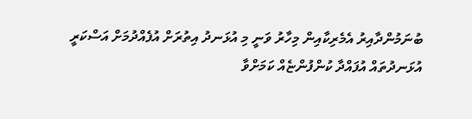ބުނަމުންދާއިރު އެމެރިކާއިން މިހާރު ވަނީ މި އުޅަނދު އިތުރަށް އުފެއްދުމަށް އަސްކަރީ އުޅަނދުތައް އުފައްދާ ކުންފުންޏެއް ކަމަށްވާ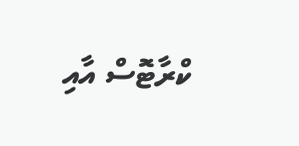ކްރާޓޮސް އާއި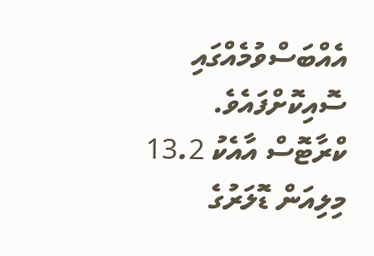އެއްބަސްވުމެއްގައި ސޮއިކޮށްފައެވެ.
ކްރާޓޮސް އާއެކު 13.2 މިލިއަން ޑޮލަރުގެ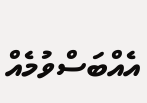އެއްބަސްވުމެއް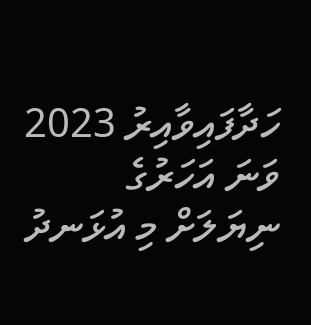ހަދާފައިވާއިރު 2023 ވަނަ އަހަރުގެ ނިޔަލަށް މި އުޅަނދު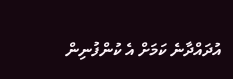އުދައްދާނެ ކަމަށް އެ ކުންފުނިން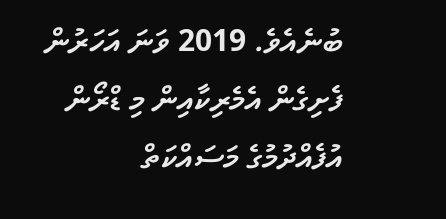ބުނެއެވެ. 2019 ވަނަ އަހަރުން ފެށިގެން އެމެރިކާއިން މި ޑްރޯން އުފެއްދުމުގެ މަސައްކަތް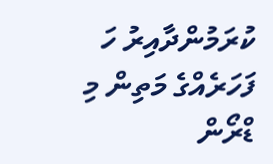ކުރަމުންދާއިރު ހަ ފަހަރެއްގެ މަތިން މި ޑްރޯން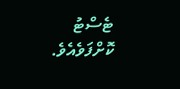ޓެސްޓު ކޮށްފަވެއެވެ.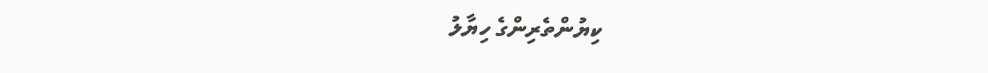ކިޔުންތެރިންގެ ހިޔާލު